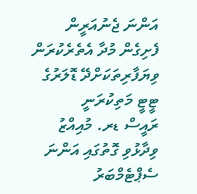އަންނަ ޖެނުއަރީން ފެށިގެން މުދާ އެތެރެކުރަން ވިޔަފާރިތަކަށްދޭ ޑޮލަރުގެ ޓީޓީ މަތިކުރަނީ
ރައީސް ޑރ. މުއިއްޒު ވިދާޅުވި ގޮތުގައި އަންނަ ސެޕްޓެމްބަރު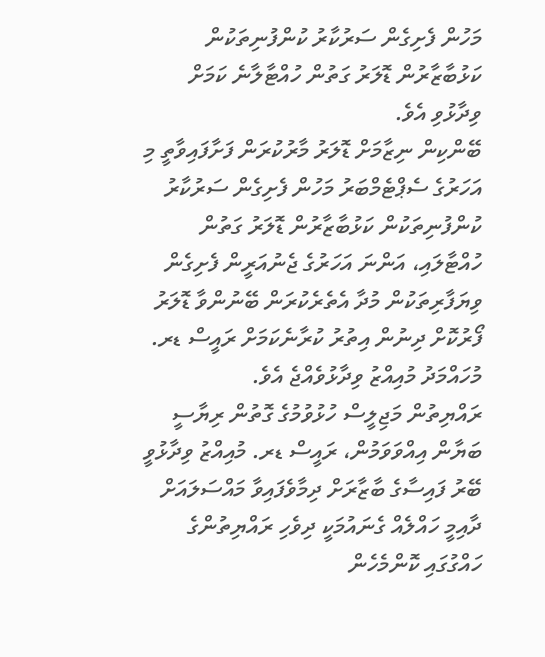މަހުން ފެށިގެން ސަރުކާރު ކުންފުނިތަކުން ކަޅުބާޒާރުން ޑޮލަރު ގަތުން ހުއްޓާލާނެ ކަމަށް ވިދާޅުވި އެވެ.
ބޭންކިން ނިޒާމަށް ޑޮލަރު މާރުކުރަން ފަށާފައިވާތީ މި އަހަރުގެ ސެޕްޓެމްބަރު މަހުން ފެށިގެން ސަރުކާރު ކުންފުނިތަކުން ކަޅުބާޒާރުން ޑޮލަރު ގަތުން ހުއްޓާލައި، އަންނަ އަހަރުގެ ޖެނުއަރީން ފެށިގެން ވިޔަފާރިތަކުން މުދާ އެތެރެކުރަން ބޭނުންވާ ޑޮލަރު ފޯރުކޮށް ދިނުން އިތުރު ކުރާނެކަމަށް ރައީސް ޑރ. މުހައްމަދު މުއިއްޒު ވިދާޅުވެއްޖެ އެވެ.
ރައްޔިތުން މަޖިލީސް ހުޅުވުމުގެ ގޮތުން ރިޔާސީ ބަޔާން އިއްވަވަމުން، ރައީސް ޑރ. މުއިއްޒު ވިދާޅުވީ ބޭރު ފައިސާގެ ބާޒާރަށް ދިމާވެފައިވާ މައްސަލައަށް ދާއިމީ ހައްލެއް ގެނައުމަކީ ދިވެހި ރައްޔިތުންގެ ހައްގުގައި ކޮންމެހެން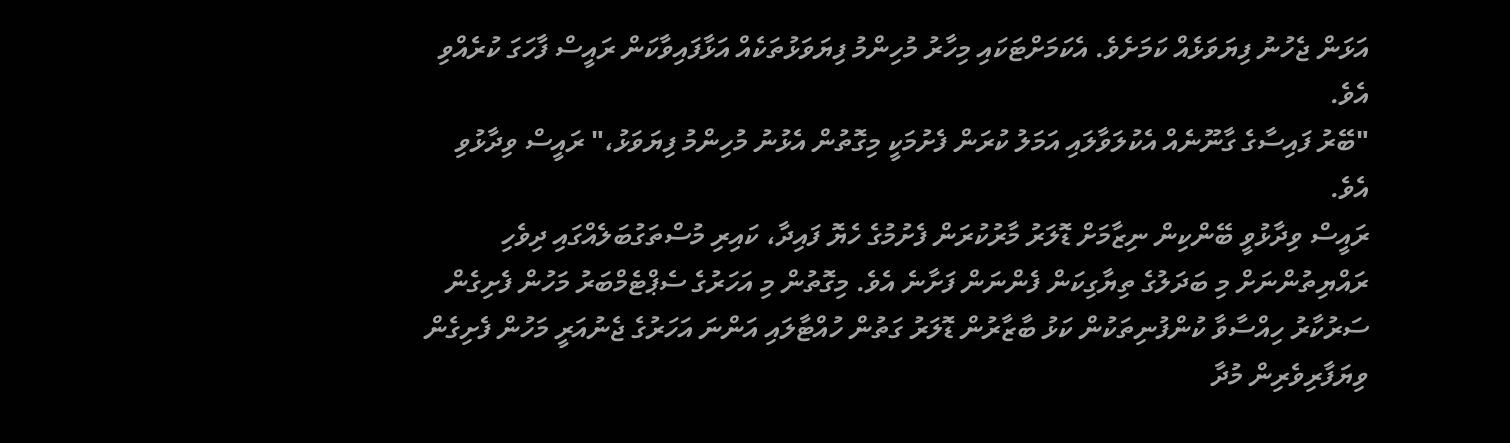އަޅަން ޖެހުނު ފިޔަވަޅެއް ކަމަށެވެ. އެކަމަށްޓަކައި މިހާރު މުހިންމު ފިޔަވަޅުތަކެއް އަޅާފައިވާކަން ރައީސް ފާހަގަ ކުރެއްވި އެވެ.
"ބޭރު ފައިސާގެ ގާނޫނެއް އެކުލަވާލައި އަމަލު ކުރަން ފެށުމަކީ މިގޮތުން އެޅުނު މުހިންމު ފިޔަވަޅު،" ރައީސް ވިދާޅުވި އެވެ.
ރައީސް ވިދާޅުވީ ބޭންކިން ނިޒާމަށް ޑޮލަރު މާރުކުރަން ފެށުމުގެ ހެޔޮ ފައިދާ، ކައިރި މުސްތަގުބަލެއްގައި ދިވެހި ރައްޔިތުންނަށް މި ބަދަލުގެ ތިޔާގިކަން ފެންނަން ފަށާނެ އެވެ. މިގޮތުން މި އަހަރުގެ ސެޕްޓެމްބަރު މަހުން ފެށިގެން ސަރުކާރު ހިއްސާވާ ކުންފުނިތަކުން ކަޅު ބާޒާރުން ޑޮލަރު ގަތުން ހުއްޓާލައި އަންނަ އަހަރުގެ ޖެނުއަރީ މަހުން ފެށިގެން ވިޔަފާރިވެރިން މުދާ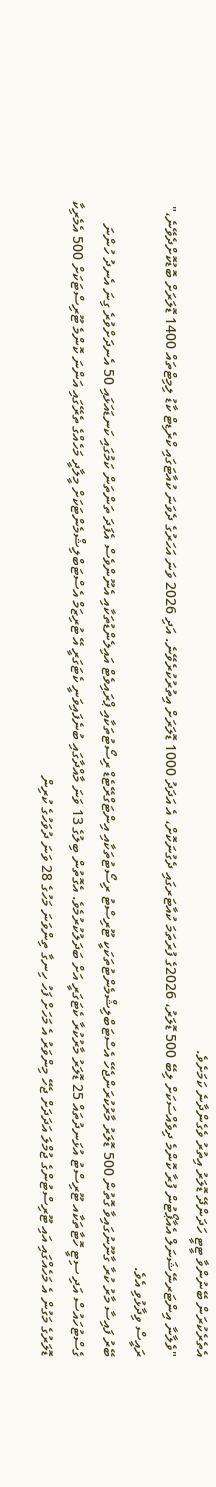އެތެރެކުރަން ބޭނުންވާ ޓީޓީ ހަދަންދޭ ޑޮލަރު އިތުރު ވެގެންދާނެ ކަމަށެވެ.
"ވެލާނާ އިންޓަރނޭޝަނަލް އެއާޕޯޓުން ފުރާ ކޮންމެ ދިވެއްސަކަށް ލިބޭ 500 ޑޮލަރު، 2026ގެ ފުރަތަމަ ކުއާޓަރގައި ދެގުނަކޮށް، އެ އަދަދު 1000 ޑޮލަރަށް އިތުރުކުރެވޭނެ. އަދި 2026 ވަނަ އަހަރުގެ ދެވަނަ ކުއާޓަގައި ކްރެޑިޓް ކާޑު ލިމިޓްތައް 1400 ޑޮލަރަށް ބޮޑުކޮށްދެވޭނެ،" ރައީސް ވިދާޅުވި އެވެ.
ބޭރު ފައިސާ މާރު ކުރާ ގާނޫނުގައިވާ ގޮތުން 500 ޑޮލަރު މާރުކުރަންޖެހޭ އެސްޓަބްލިޝްމެންޓުތަކަކީ ޓޫރިސްޓު ރިސޯޓުތަކާއި އިންޓަގްރޭޓެޑް ރިސޯޓުތަކާއި ޕްރައިވެޓް އައިލެންޑުތަކާއި އެނޫންވެސް އެފަދަ ތަންތަން ކަމުގައި ކަނޑައަޅައި 50 އެނދަށްވުރެ ގިނަ އެނދު ހުންނަ ގެސްޓުހައުސް އަދި ސިޓީ ހޮޓާތަކާއ ޓޫރިސްޓު އުޅަނދުތައް 25 ޑޮލަރު މާރުކުރާ ކެޓަގަރީ އަށް ބަދަލުކުރުމެވެ. އެގޮތުން ބިލުގެ 13 ވަނަ މާއްދާގައި ބުނެފައިވަނީ ކެޓަގަރީ އޭ ޓުރިޒަމް އެސްޓަބްލިޝްމެންޓަކަށް މީލާދީ މަހެއްގެ ތެރޭގައި އަންނަ ކޮންމެ ޓޫރިސްޓަކަށް 500 އެމެރިކާ ޑޮލަރުގެ މަގުން އެ މަހެއްގައި އައި ޓޫރިސްޓުންގެ ޖުމްލަ އަދަދަށް ޖެހޭ މިންވަރު އެ މަހަށް ފަހު ހިނގާ ތިންވަނަ މަހުގެ 28 ވަނަ ދުވަހުގެ ކުރިން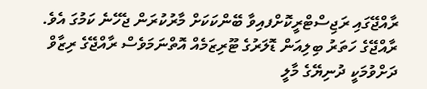ރާއްޖޭގައި ރަޖިސްޓްރީކޮށްފއިވާ ބޭންކަކަށް މާރުކުރަން ޖެހޭނެ ކަމުގަ އެވެ.
ރާއްޖޭގެ ހަތަރު ބިލިއަން ޑޮލަރުގެ ޓޫރިޒަމެއް އޮތްނަމަވެސް ރާއްޖޭގެ ރިޒާވް ދަށްވުމަކީ ދުނިޔޭގެ މާލީ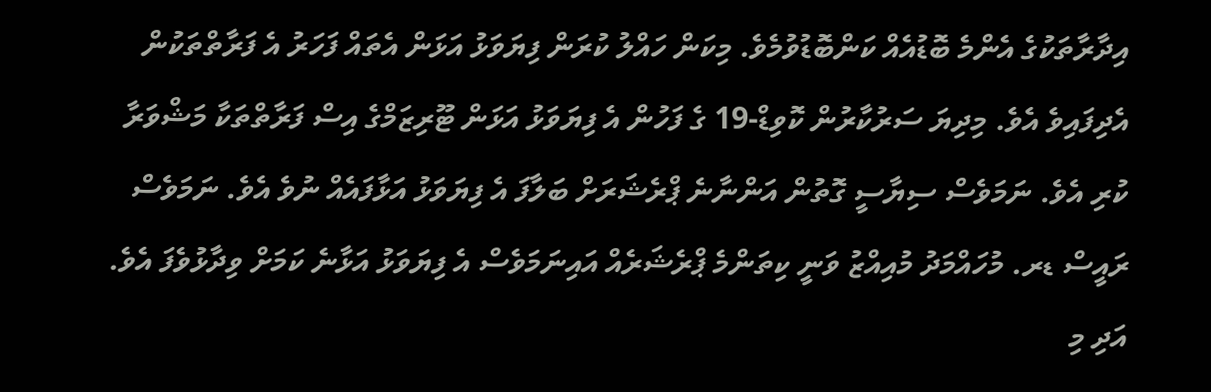އިދާރާތަކުގެ އެންމެ ބޮޑުއެއް ކަންބޮޑުވުމެވެ. މިކަން ހައްލު ކުރަން ފިޔަވަޅު އަޅަން އެތައް ފަހަރު އެ ފަރާތްތަކުން އެދިފައިވެ އެވެ. މިދިޔަ ސަރުކާރުން ކޮވިޑް-19 ގެ ފަހުން އެ ފިޔަވަޅު އަޅަން ޓޫރިޒަމްގެ އިސް ފަރާތްތަކާ މަޝްވަރާ ކުރި އެވެ. ނަމަވެސް ސިޔާސީ ގޮތުން އަންނާނެ ޕްރެޝަރަށް ބަލާފަ އެ ފިޔަވަޅު އަޅާފައެއް ނުވެ އެވެ. ނަމަވެސް ރައީސް ޑރ. މުހައްމަދު މުއިއްޒު ވަނީ ކިތަންމެ ޕްރެޝަރެއް އައިނަމަވެސް އެ ފިޔަވަޅު އަޅާނެ ކަމަށް ވިދާޅުވެފަ އެވެ. އަދި މި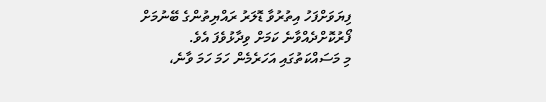ފިޔަވަށްފަހު އިތުރުވާ ޑޮލަރު ރައްޔިތުންގެ ބޭނުމަށް ފޯރުކޮށްދެއްވާނެ ކަމަށް ވިދާޅުވެފަ އެވެ.
މި މަސައްކަތުގައި އަހަރެމެން ހަމަ ހަމަ ވާނެ،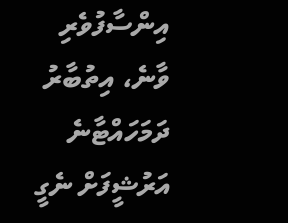އިންސާފުވެރި ވާނެ، އިތުބާރު ދަމަހައްޓާނެ
އަރުޝީފަށް ނެގީ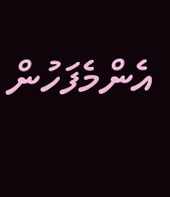އެންމެފަހުން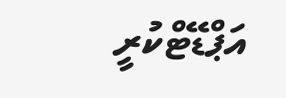އަޕްޑޭޓްކުރީ